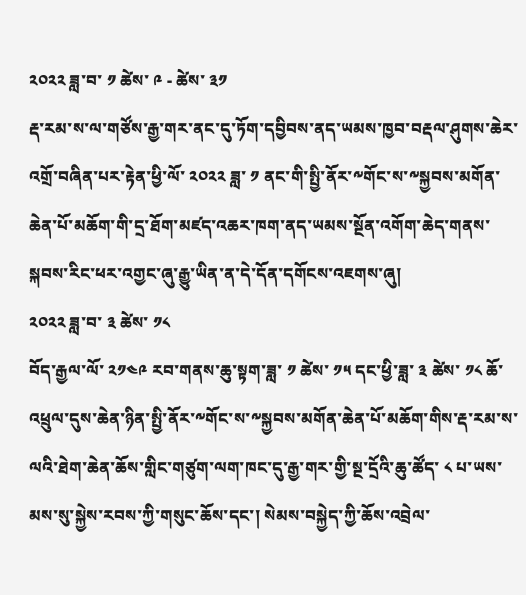༢༠༢༢ ཟླ་བ་ ༡ ཚེས་ ༩ - ཚེས་ ༣༡
རྡ་རམ་ས་ལ་གཙོས་རྒྱ་གར་ནང་དུ་ཏོག་དབྱིབས་ནད་ཡམས་ཁྱབ་བརྡལ་ཤུགས་ཆེར་འགྲོ་བཞིན་པར་རྟེན་ཕྱི་ལོ་ ༢༠༢༢ ཟླ་ ༡ ནང་གི་སྤྱི་ནོར་༸གོང་ས་༸སྐྱབས་མགོན་ཆེན་པོ་མཆོག་གི་དྲ་ཐོག་མཛད་འཆར་ཁག་ནད་ཡམས་སྔོན་འགོག་ཆེད་གནས་སྐབས་རིང་ཕར་འགྱང་ཞུ་རྒྱུ་ཡིན་ན་དེ་དོན་དགོངས་འཇགས་ཞུ།
༢༠༢༢ ཟླ་བ་ ༣ ཚེས་ ༡༨
བོད་རྒྱལ་ལོ་ ༢༡༤༩ རབ་གནས་ཆུ་སྟག་ཟླ་ ༡ ཚེས་ ༡༥ དང་ཕྱི་ཟླ་ ༣ ཚེས་ ༡༨ ཆོ་འཕྲུལ་དུས་ཆེན་ཉིན་སྤྱི་ནོར་༸གོང་ས་༸སྐྱབས་མགོན་ཆེན་པོ་མཆོག་གིས་རྡ་རམ་ས་ལའི་ཐེག་ཆེན་ཆོས་གླིང་གཙུག་ལག་ཁང་དུ་རྒྱ་གར་གྱི་སྔ་དྲོའི་ཆུ་ཚོད་ ༨ པ་ཡས་མས་སུ་སྐྱེས་རབས་ཀྱི་གསུང་ཆོས་དང་། སེམས་བསྐྱེད་ཀྱི་ཆོས་འབྲེལ་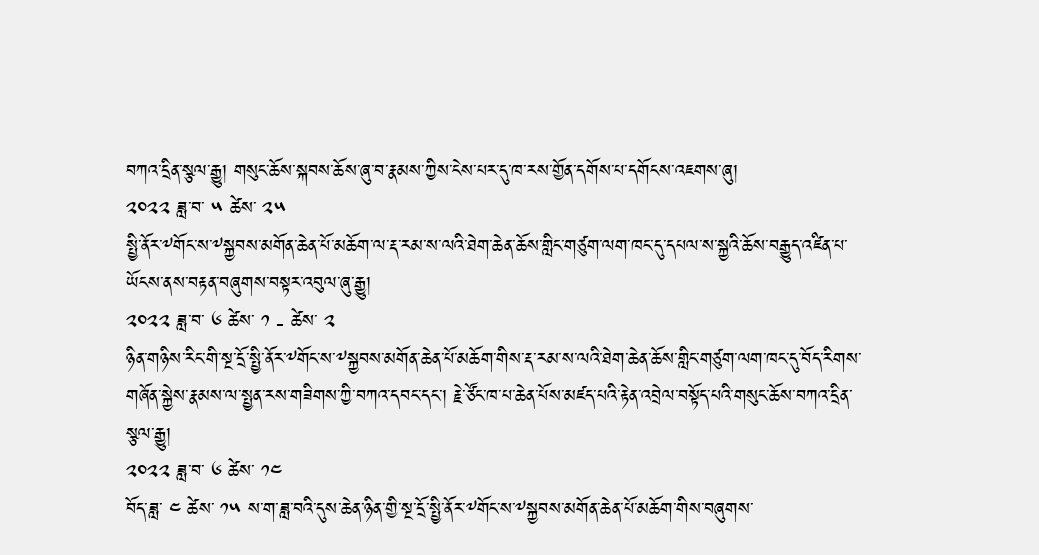བཀའ་དྲིན་སྩལ་རྒྱུ། གསུང་ཆོས་སྐབས་ཆོས་ཞུ་བ་རྣམས་ཀྱིས་ངེས་པར་དུ་ཁ་རས་གྱོན་དགོས་པ་དགོངས་འཇགས་ཞུ།
༢༠༢༢ ཟླ་བ་ ༥ ཚེས་ ༢༥
སྤྱི་ནོར་༸གོང་ས་༸སྐྱབས་མགོན་ཆེན་པོ་མཆོག་ལ་རྡ་རམ་ས་ལའི་ཐེག་ཆེན་ཆོས་གླིང་གཙུག་ལག་ཁང་དུ་དཔལ་ས་སྐྱའི་ཆོས་བརྒྱུད་འཛིན་པ་ཡོངས་ནས་བརྟན་བཞུགས་བསྟར་འབུལ་ཞུ་རྒྱུ།
༢༠༢༢ ཟླ་བ་ ༦ ཚེས་ ༡ - ཚེས་ ༢
ཉིན་གཉིས་རིང་གི་སྔ་དྲོ་སྤྱི་ནོར་༸གོང་ས་༸སྐྱབས་མགོན་ཆེན་པོ་མཆོག་གིས་རྡ་རམ་ས་ལའི་ཐེག་ཆེན་ཆོས་གླིང་གཙུག་ལག་ཁང་དུ་བོད་རིགས་གཞོན་སྐྱེས་རྣམས་ལ་སྤྱན་རས་གཟིགས་ཀྱི་བཀའ་དབང་དང་། རྗེ་ཙོང་ཁ་པ་ཆེན་པོས་མཛད་པའི་རྟེན་འབྲེལ་བསྟོད་པའི་གསུང་ཆོས་བཀའ་དྲིན་སྩལ་རྒྱུ།
༢༠༢༢ ཟླ་བ་ ༦ ཚེས་ ༡༤
བོད་ཟླ་ ༤ ཚེས་ ༡༥ ས་ག་ཟླ་བའི་དུས་ཆེན་ཉིན་གྱི་སྔ་དྲོ་སྤྱི་ནོར་༸གོང་ས་༸སྐྱབས་མགོན་ཆེན་པོ་མཆོག་གིས་བཞུགས་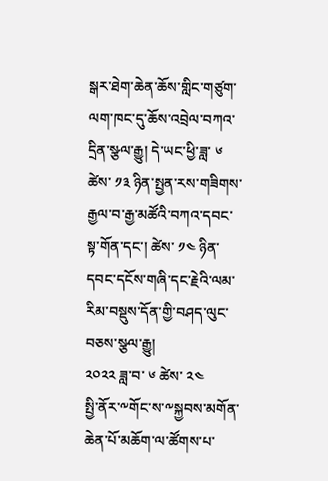སྒར་ཐེག་ཆེན་ཆོས་གླིང་གཙུག་ལག་ཁང་དུ་ཆོས་འབྲེལ་བཀའ་དྲིན་སྩལ་རྒྱུ། དེ་ཡང་ཕྱི་ཟླ་ ༦ ཚེས་ ༡༣ ཉིན་སྤྱན་རས་གཟིགས་རྒྱལ་བ་རྒྱ་མཚོའི་བཀའ་དབང་སྟ་གོན་དང་། ཚེས་ ༡༤ ཉིན་དབང་དངོས་གཞི་དང་རྗེའི་ལམ་རིམ་བསྡུས་དོན་གྱི་བཤད་ལུང་བཅས་སྩལ་རྒྱུ།
༢༠༢༢ ཟླ་བ་ ༦ ཚེས་ ༢༤
སྤྱི་ནོར་༸གོང་ས་༸སྐྱབས་མགོན་ཆེན་པོ་མཆོག་ལ་ཚོགས་པ་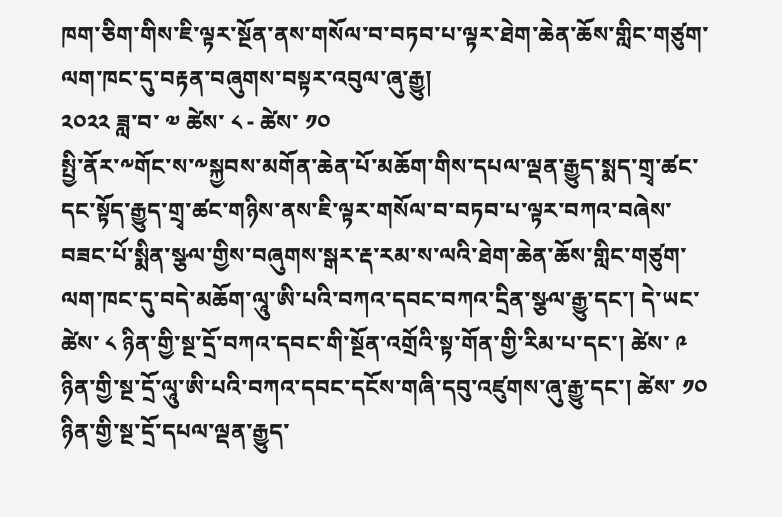ཁག་ཅིག་གིས་ཇི་ལྟར་སྔོན་ནས་གསོལ་བ་བཏབ་པ་ལྟར་ཐེག་ཆེན་ཆོས་གླིང་གཙུག་ལག་ཁང་དུ་བརྟན་བཞུགས་བསྟར་འབུལ་ཞུ་རྒྱུ།
༢༠༢༢ ཟླ་བ་ ༧ ཚེས་ ༨ - ཚེས་ ༡༠
སྤྱི་ནོར་༸གོང་ས་༸སྐྱབས་མགོན་ཆེན་པོ་མཆོག་གིས་དཔལ་ལྡན་རྒྱུད་སྨད་གྲྭ་ཚང་དང་སྟོད་རྒྱུད་གྲྭ་ཚང་གཉིས་ནས་ཇི་ལྟར་གསོལ་བ་བཏབ་པ་ལྟར་བཀའ་བཞེས་བཟང་པོ་སྨིན་སྩལ་གྱིས་བཞུགས་སྒར་རྡ་རམ་ས་ལའི་ཐེག་ཆེན་ཆོས་གླིང་གཙུག་ལག་ཁང་དུ་བདེ་མཆོག་ལཱུ་ཨི་པའི་བཀའ་དབང་བཀའ་དྲིན་སྩལ་རྒྱུ་དང་། དེ་ཡང་ཚེས་ ༨ ཉིན་གྱི་སྔ་དྲོ་བཀའ་དབང་གི་སྔོན་འགྲོའི་སྟ་གོན་གྱི་རིམ་པ་དང་། ཚེས་ ༩ ཉིན་གྱི་སྔ་དྲོ་ལཱུ་ཨི་པའི་བཀའ་དབང་དངོས་གཞི་དབུ་འཛུགས་ཞུ་རྒྱུ་དང་། ཚེས་ ༡༠ ཉིན་གྱི་སྔ་དྲོ་དཔལ་ལྡན་རྒྱུད་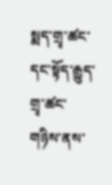སྨད་གྲྭ་ཚང་དང་སྟོད་རྒྱུད་གྲྭ་ཚང་གཉིས་ནས་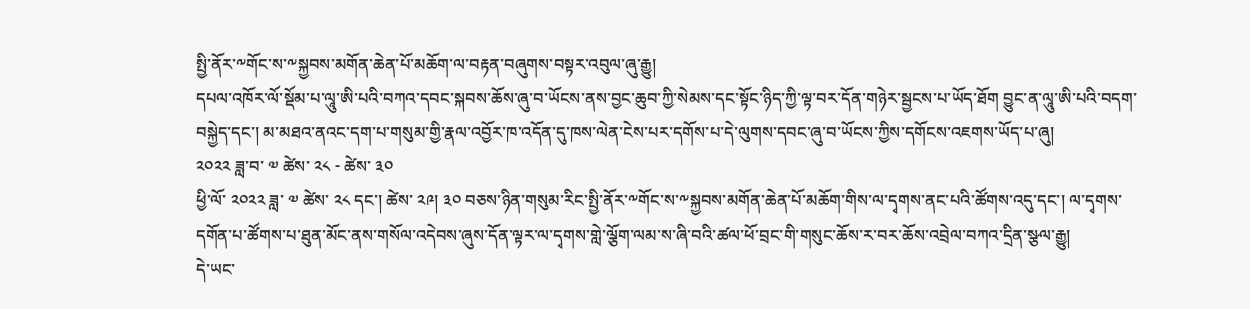སྤྱི་ནོར་༸གོང་ས་༸སྐྱབས་མགོན་ཆེན་པོ་མཆོག་ལ་བརྟན་བཞུགས་བསྟར་འབུལ་ཞུ་རྒྱུ།
དཔལ་འཁོར་ལོ་སྡོམ་པ་ལཱུ་ཨི་པའི་བཀའ་དབང་སྐབས་ཆོས་ཞུ་བ་ཡོངས་ནས་བྱང་ཆུབ་ཀྱི་སེམས་དང་སྟོང་ཉིད་ཀྱི་ལྟ་བར་དོན་གཉེར་སྦྱངས་པ་ཡོད་ཐོག བྱུང་ན་ལཱུ་ཨི་པའི་བདག་བསྐྱེད་དང་། མ་མཐའ་ནའང་དག་པ་གསུམ་གྱི་རྣལ་འབྱོར་ཁ་འདོན་དུ་ཁས་ལེན་ངེས་པར་དགོས་པ་དེ་ལུགས་དབང་ཞུ་བ་ཡོངས་ཀྱིས་དགོངས་འཇགས་ཡོད་པ་ཞུ།
༢༠༢༢ ཟླ་བ་ ༧ ཚེས་ ༢༨ - ཚེས་ ༣༠
ཕྱི་ལོ་ ༢༠༢༢ ཟླ་ ༧ ཚེས་ ༢༨ དང་། ཚེས་ ༢༩། ༣༠ བཅས་ཉིན་གསུམ་རིང་སྤྱི་ནོར་༸གོང་ས་༸སྐྱབས་མགོན་ཆེན་པོ་མཆོག་གིས་ལ་དྭགས་ནང་པའི་ཚོགས་འདུ་དང་། ལ་དྭགས་དགོན་པ་ཚོགས་པ་ཐུན་མོང་ནས་གསོལ་འདེབས་ཞུས་དོན་ལྟར་ལ་དྭགས་གླེ་ལྕོག་ལམ་ས་ཞི་བའི་ཚལ་ཕོ་བྲང་གི་གསུང་ཆོས་ར་བར་ཆོས་འབྲེལ་བཀའ་དྲིན་སྩལ་རྒྱུ།
དེ་ཡང་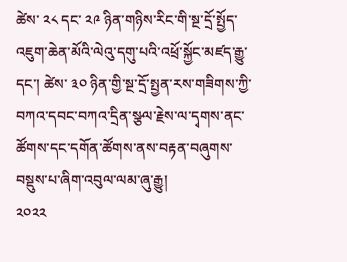ཚེས་ ༢༨ དང་ ༢༩ ཉིན་གཉིས་རིང་གི་སྔ་དྲོ་སྤྱོད་འཇུག་ཆེན་མོའི་ལེའུ་དགུ་པའི་འཕྲོ་སྐྱོང་མཛད་རྒྱུ་དང་། ཚེས་ ༣༠ ཉིན་གྱི་སྔ་དྲོ་སྤྱན་རས་གཟིགས་ཀྱི་བཀའ་དབང་བཀའ་དྲིན་སྩལ་རྗེས་ལ་དྭགས་ནང་ཚོགས་དང་དགོན་ཚོགས་ནས་བརྟན་བཞུགས་བསྡུས་པ་ཞིག་འབུལ་ལམ་ཞུ་རྒྱུ།
༢༠༢༢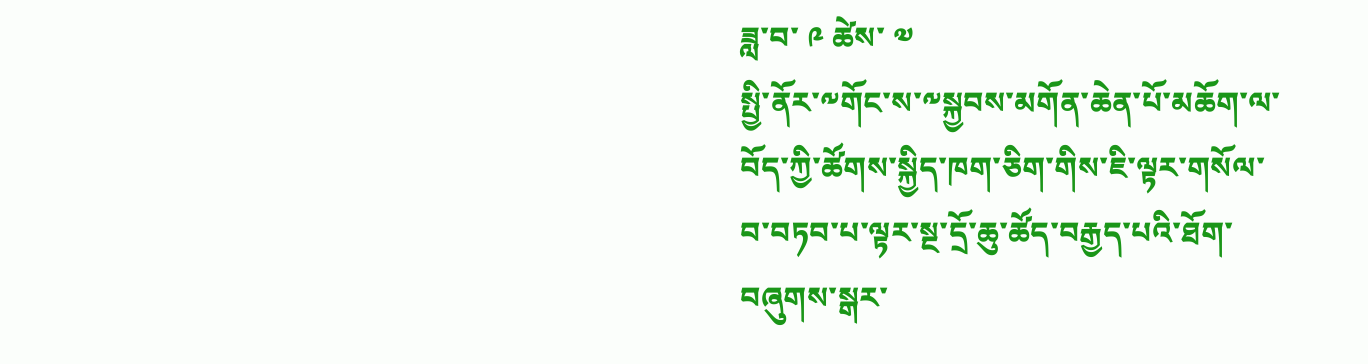ཟླ་བ་ ༩ ཚེས་ ༧
སྤྱི་ནོར་༸གོང་ས་༸སྐྱབས་མགོན་ཆེན་པོ་མཆོག་ལ་བོད་ཀྱི་ཚོགས་སྐྱིད་ཁག་ཅིག་གིས་ཇི་ལྟར་གསོལ་བ་བཏབ་པ་ལྟར་སྔ་དྲོ་ཆུ་ཚོད་བརྒྱད་པའི་ཐོག་བཞུགས་སྒར་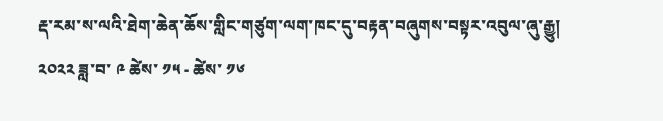རྡ་རམ་ས་ལའི་ཐེག་ཆེན་ཆོས་གླིང་གཙུག་ལག་ཁང་དུ་བརྟན་བཞུགས་བསྟར་འབུལ་ཞུ་རྒྱུ།
༢༠༢༢ ཟླ་བ་ ༩ ཚེས་ ༡༥ - ཚེས་ ༡༦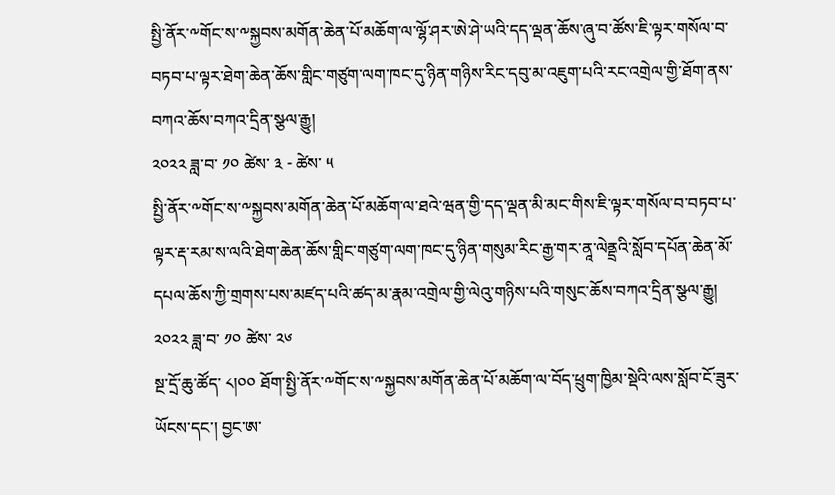སྤྱི་ནོར་༸གོང་ས་༸སྐྱབས་མགོན་ཆེན་པོ་མཆོག་ལ་ལྷོ་ཤར་ཨེ་ཤེ་ཡའི་དད་ལྡན་ཆོས་ཞུ་བ་ཚོས་ཇི་ལྟར་གསོལ་བ་བཏབ་པ་ལྟར་ཐེག་ཆེན་ཆོས་གླིང་གཙུག་ལག་ཁང་དུ་ཉིན་གཉིས་རིང་དབུ་མ་འཇུག་པའི་རང་འགྲེལ་གྱི་ཐོག་ནས་བཀའ་ཆོས་བཀའ་དྲིན་སྩལ་རྒྱུ།
༢༠༢༢ ཟླ་བ་ ༡༠ ཚེས་ ༣ - ཚེས་ ༥
སྤྱི་ནོར་༸གོང་ས་༸སྐྱབས་མགོན་ཆེན་པོ་མཆོག་ལ་ཐའེ་ཝན་གྱི་དད་ལྡན་མི་མང་གིས་ཇི་ལྟར་གསོལ་བ་བཏབ་པ་ལྟར་རྡ་རམ་ས་ལའི་ཐེག་ཆེན་ཆོས་གླིང་གཙུག་ལག་ཁང་དུ་ཉིན་གསུམ་རིང་རྒྱ་གར་ནཱ་ལེནྡྲའི་སློབ་དཔོན་ཆེན་མོ་དཔལ་ཆོས་ཀྱི་གྲགས་པས་མཛད་པའི་ཚད་མ་རྣམ་འགྲེལ་གྱི་ལེའུ་གཉིས་པའི་གསུང་ཆོས་བཀའ་དྲིན་སྩལ་རྒྱུ།
༢༠༢༢ ཟླ་བ་ ༡༠ ཚེས་ ༢༦
སྔ་དྲོ་ཆུ་ཚོད་ ༨།༠༠ ཐོག་སྤྱི་ནོར་༸གོང་ས་༸སྐྱབས་མགོན་ཆེན་པོ་མཆོག་ལ་བོད་ཕྲུག་ཁྱིམ་སྡེའི་ལས་སློབ་ངོ་ཟུར་ཡོངས་དང་། བྱང་ཨ་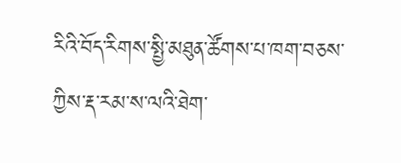རིའི་བོད་རིགས་སྤྱི་མཐུན་ཚོགས་པ་ཁག་བཅས་ཀྱིས་རྡ་རམ་ས་ལའི་ཐེག་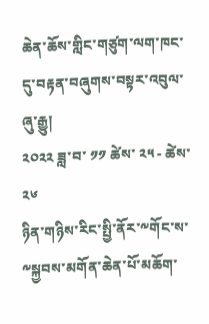ཆེན་ཆོས་གླིང་གཙུག་ལག་ཁང་དུ་བརྟན་བཞུགས་བསྟར་འབུལ་ཞུ་རྒྱུ།
༢༠༢༢ ཟླ་བ་ ༡༡ ཚེས་ ༢༥ - ཚེས་ ༢༦
ཉིན་གཉིས་རིང་སྤྱི་ནོར་༸གོང་ས་༸སྐྱབས་མགོན་ཆེན་པོ་མཆོག་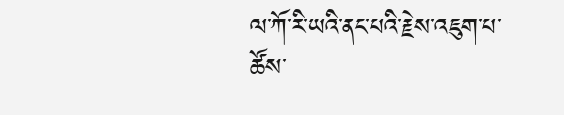ལ་ཀོ་རི་ཡའི་ནང་པའི་རྗེས་འཇུག་པ་ཚོས་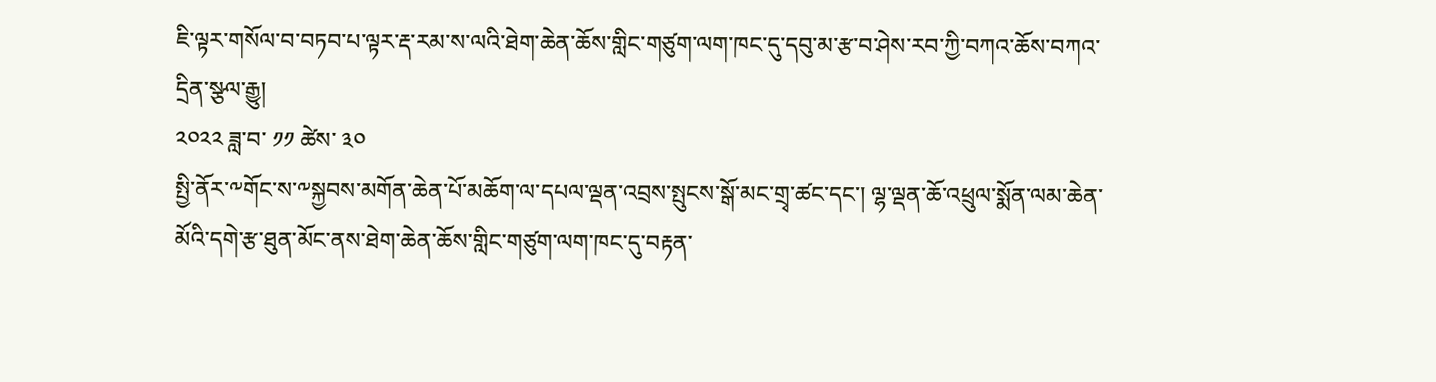ཇི་ལྟར་གསོལ་བ་བཏབ་པ་ལྟར་རྡ་རམ་ས་ལའི་ཐེག་ཆེན་ཆོས་གླིང་གཙུག་ལག་ཁང་དུ་དབུ་མ་རྩ་བ་ཤེས་རབ་ཀྱི་བཀའ་ཆོས་བཀའ་དྲིན་སྩལ་རྒྱུ།
༢༠༢༢ ཟླ་བ་ ༡༡ ཚེས་ ༣༠
སྤྱི་ནོར་༸གོང་ས་༸སྐྱབས་མགོན་ཆེན་པོ་མཆོག་ལ་དཔལ་ལྡན་འབྲས་སྤུངས་སྒོ་མང་གྲྭ་ཚང་དང་། ལྷ་ལྡན་ཆོ་འཕྲུལ་སྨོན་ལམ་ཆེན་མོའི་དགེ་རྩ་ཐུན་མོང་ནས་ཐེག་ཆེན་ཆོས་གླིང་གཙུག་ལག་ཁང་དུ་བརྟན་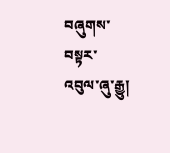བཞུགས་བསྟར་འབུལ་ཞུ་རྒྱུ།